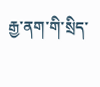རྒྱ་ནག་གི་སྲིད་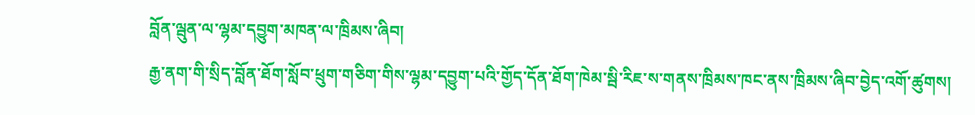བློན་ལྦུན་ལ་ལྷམ་དབྱུག་མཁན་ལ་ཁྲིམས་ཞིབ།
རྒྱ་ནག་གི་སྲིད་བློན་ཐོག་སློབ་ཕྲུག་གཅིག་གིས་ལྷམ་དབྱུག་པའི་གྱོད་དོན་ཐོག་ཁེམ་སྦི་རིཇ་ས་གནས་ཁྲིམས་ཁང་ནས་ཁྲིམས་ཞིབ་བྱེད་འགོ་ཚུགས།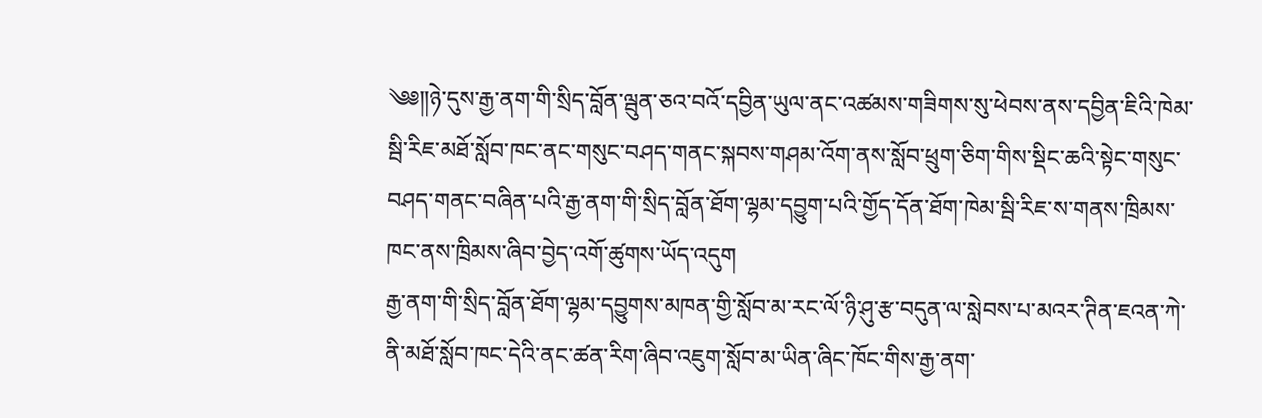༄༅༎ཉེ་དུས་རྒྱ་ནག་གི་སྲིད་བློན་ལྦུན་ཅའ་བའོ་དབྱིན་ཡུལ་ནང་འཚམས་གཟིགས་སུ་ཕེབས་ནས་དབྱིན་ཇིའི་ཁེམ་སྦི་རིཇ་མཐོ་སློབ་ཁང་ནང་གསུང་བཤད་གནང་སྐབས་གཤམ་འོག་ནས་སློབ་ཕྲུག་ཅིག་གིས་སྡིང་ཆའི་སྟེང་གསུང་བཤད་གནང་བཞིན་པའི་རྒྱ་ནག་གི་སྲིད་བློན་ཐོག་ལྷམ་དབྱུག་པའི་གྱོད་དོན་ཐོག་ཁེམ་སྦི་རིཇ་ས་གནས་ཁྲིམས་ཁང་ནས་ཁྲིམས་ཞིབ་བྱེད་འགོ་ཚུགས་ཡོད་འདུག
རྒྱ་ནག་གི་སྲིད་བློན་ཐོག་ལྷམ་དབྱུགས་མཁན་གྱི་སློབ་མ་རང་ལོ་ཉི་ཤུ་རྩ་བདུན་ལ་སླེབས་པ་མའར་ཊིན་ཇའན་ཀེ་ནི་མཐོ་སློབ་ཁང་དེའི་ནང་ཚན་རིག་ཞིབ་འཇུག་སློབ་མ་ཡིན་ཞིང་ཁོང་གིས་རྒྱ་ནག་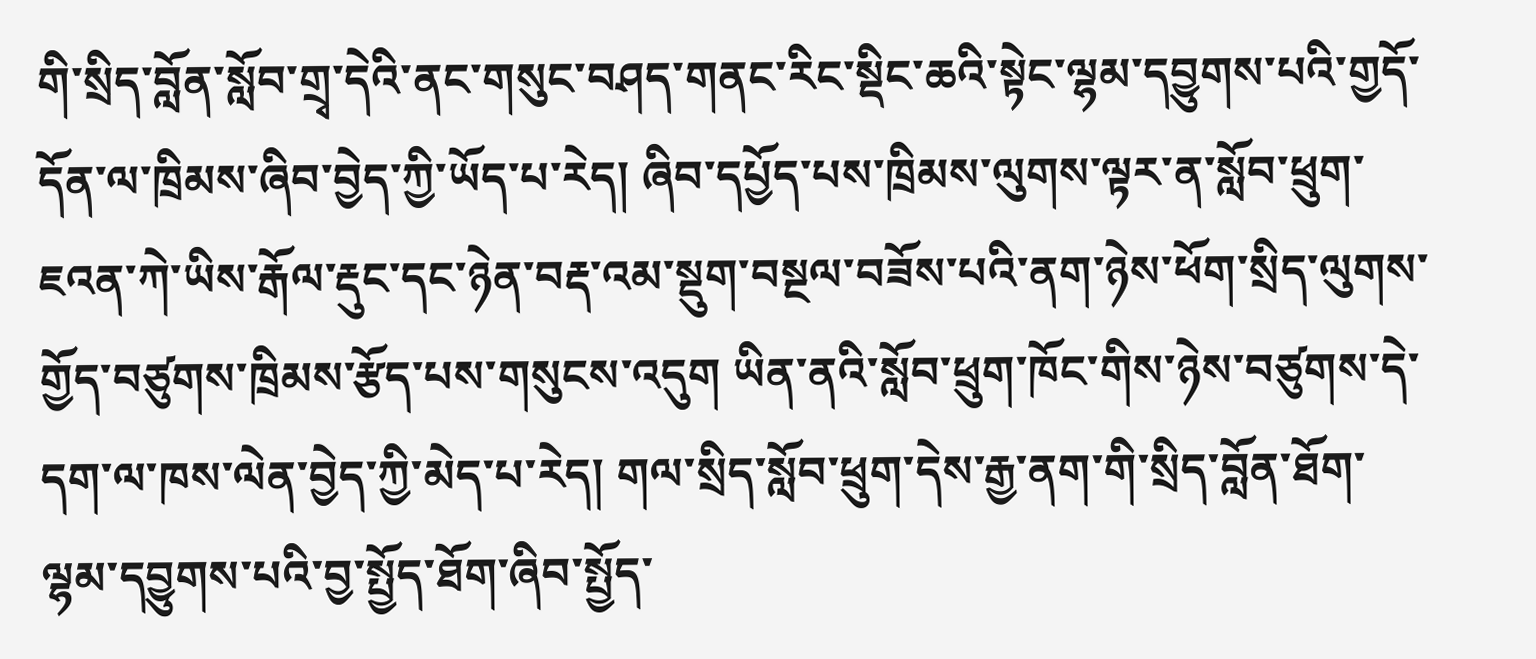གི་སྲིད་བློན་སློབ་གྲྭ་དེའི་ནང་གསུང་བཤད་གནང་རིང་སྡིང་ཆའི་སྟེང་ལྷམ་དབྱུགས་པའི་གྱདོ་དོན་ལ་ཁྲིམས་ཞིབ་བྱེད་ཀྱི་ཡོད་པ་རེད། ཞིབ་དཔྱོད་པས་ཁྲིམས་ལུགས་ལྟར་ན་སློབ་ཕྲུག་ཇའན་ཀེ་ཡིས་རྒོལ་རྡུང་དང་ཉེན་བརྡ་འམ་སྡུག་བསྔལ་བཟོས་པའི་ནག་ཉེས་ཕོག་སྲིད་ལུགས་གྱོད་བཙུགས་ཁྲིམས་རྩོད་པས་གསུངས་འདུག ཡིན་ནའི་སློབ་ཕྲུག་ཁོང་གིས་ཉེས་བཙུགས་དེ་དག་ལ་ཁས་ལེན་བྱེད་ཀྱི་མེད་པ་རེད། གལ་སྲིད་སློབ་ཕྲུག་དེས་རྒྱ་ནག་གི་སྲིད་བློན་ཐོག་ལྷམ་དབྱུགས་པའི་བྱ་སྤྱོད་ཐོག་ཞིབ་སྤྱོད་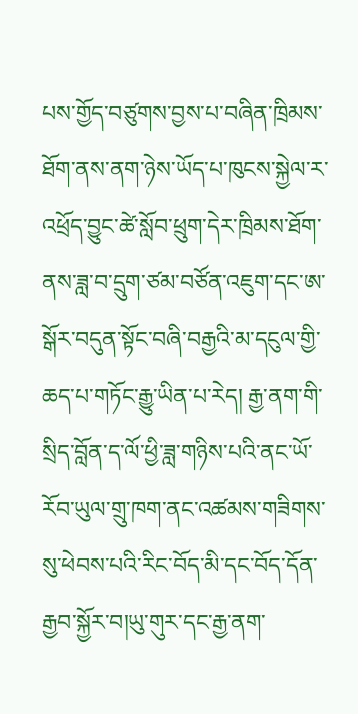པས་གྱོད་བཙུགས་བྱས་པ་བཞིན་ཁྲིམས་ཐོག་ནས་ནག་ཉེས་ཡོད་པ་ཁུངས་སྐྱེལ་ར་འཕྲོད་བྱུང་ཚེ་སློབ་ཕྲུག་དེར་ཁྲིམས་ཐོག་ནས་ཟླ་བ་དྲུག་ཙམ་བཙོན་འཇུག་དང་ཨ་སྒོར་བདུན་སྟོང་བཞི་བརྒྱའི་མ་དངུལ་གྱི་ཆད་པ་གཏོང་རྒྱུ་ཡིན་པ་རེད། རྒྱ་ནག་གི་སྲིད་བློན་ད་ལོ་ཕྱི་ཟླ་གཉིས་པའི་ནང་ཡོ་རོབ་ཡུལ་གྲུ་ཁག་ནང་འཚམས་གཟིགས་སུ་ཕེབས་པའི་རིང་བོད་མི་དང་བོད་དོན་རྒྱབ་སྐྱོར་བ།ཡུ་གུར་དང་རྒྱ་ནག་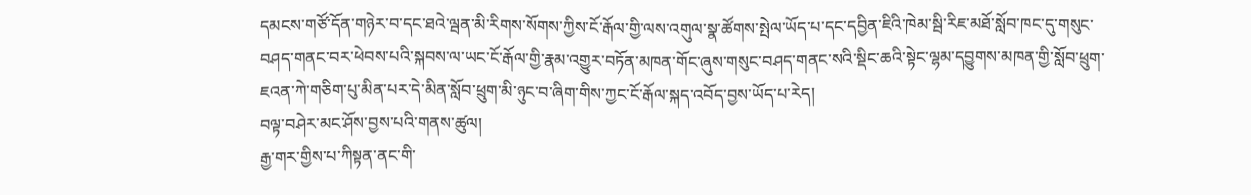དམངས་གཙོ་དོན་གཉེར་བ་དང་ཐའེ་ལྦན་མི་རིགས་སོགས་ཀྱིས་ངོ་རྒོལ་གྱི་ལས་འགུལ་སྣ་ཚོགས་སྤེལ་ཡོད་པ་དང་དབྱིན་ཇིའི་ཁེམ་སྦི་རིཇ་མཐོ་སློབ་ཁང་དུ་གསུང་བཤད་གནང་བར་ཕེབས་པའི་སྐབས་ལ་ཡང་ངོ་རྒོལ་གྱི་རྣམ་འགྱུར་བཏོན་མཁན་གོང་ཞུས་གསུང་བཤད་གནང་སའི་སྡིང་ཆའི་སྟེང་ལྷམ་དབྱུགས་མཁན་གྱི་སློབ་ཕྲུག་ཇའན་ཀེ་གཅིག་པུ་མིན་པར་དེ་མིན་སློབ་ཕྲུག་མི་ཉུང་བ་ཞིག་གིས་ཀྱང་ངོ་རྒོལ་སྐད་འབོད་བྱས་ཡོད་པ་རེད།
བལྟ་བཤེར་མང་ཤོས་བྱས་པའི་གནས་ཚུལ།
རྒྱ་གར་གྱིས་པ་ཀིསྟན་ནང་གི་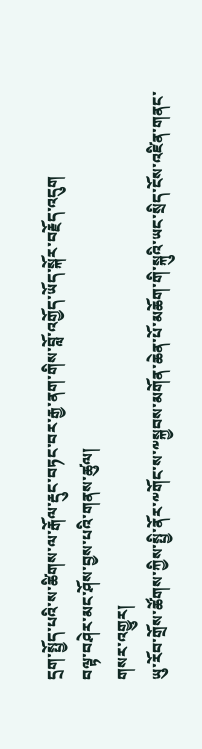དྲག་སྤྱོད་པའི་ས་ཚིགས་ལ་རྒོལ་རྡུང་བཏང་བར་རྒྱ་ནག་གིས་བློ་འགྱོད་ཡོད་སྐོར་བརྗོད་འདུག
བལྟ་བཤེར་མང་ཤོས་བྱས་པའི་གནས་ཚུལ།
གསར་འགྱུར།
ཡུ་རོབ་གྲོས་ཚོགས་ཀྱིས་སྤྱི་ནོར་༸གོང་ས་༸སྐྱབས་མགོན་ཆེན་པོ་མཆོག་གི་སྐུའི་ཡང་སྲིད་ངོས་འཛིན་གནང་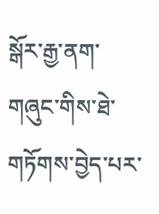སྒོར་རྒྱ་ནག་གཞུང་གིས་ཐེ་གཏོགས་བྱེད་པར་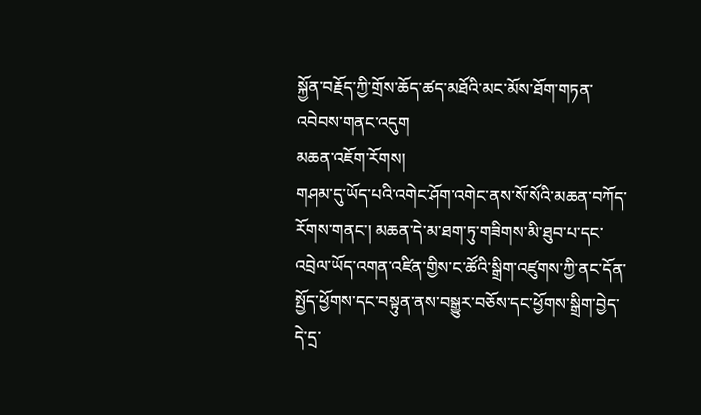སྐྱོན་བརྗོད་ཀྱི་གྲོས་ཆོད་ཚད་མཐོའི་མང་མོས་ཐོག་གཏན་འབེབས་གནང་འདུག
མཆན་འཇོག་རོགས།
གཤམ་དུ་ཡོད་པའི་འགེང་ཤོག་འགེང་ནས་སོ་སོའི་མཆན་བཀོད་རོགས་གནང་། མཆན་དེ་མ་ཐག་ཏུ་གཟིགས་མི་ཐུབ་པ་དང་འབྲེལ་ཡོད་འགན་འཛིན་གྱིས་ང་ཚོའི་སྒྲིག་འཛུགས་ཀྱི་ནང་དོན་སྤྱོད་ཕྱོགས་དང་བསྟུན་ནས་བསྒྱུར་བཅོས་དང་ཕྱོགས་སྒྲིག་བྱེད་དེ་དྲ་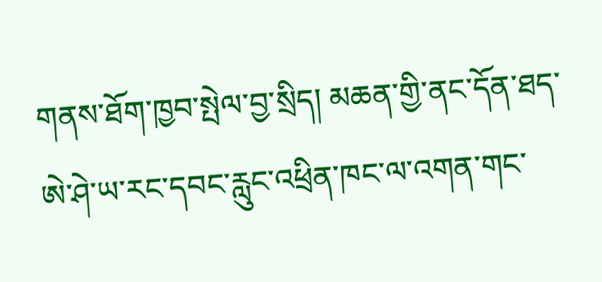གནས་ཐོག་ཁྱབ་སྤེལ་བྱ་སྲིད། མཆན་གྱི་ནང་དོན་ཐད་ཨེ་ཤེ་ཡ་རང་དབང་རླུང་འཕྲིན་ཁང་ལ་འགན་གང་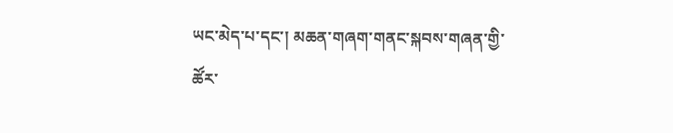ཡང་མེད་པ་དང་། མཆན་གཞག་གནང་སྐབས་གཞན་གྱི་ཚོར་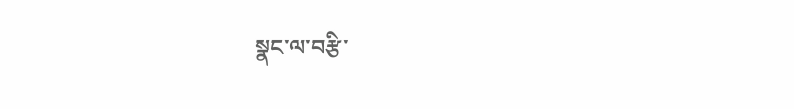སྣང་ལ་བརྩི་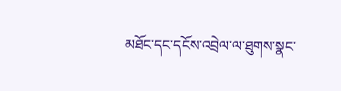མཐོང་དང་དངོས་འབྲེལ་ལ་ཐུགས་སྣང་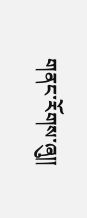གནང་རོགས་ཞུ༎